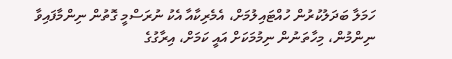ހަމަލާ ބަދަލުކުރުން ހުއްޓައިލުމަށް، އެމެރިކާއާ އެކު ނުރަސްމީ ގޮތުން ނިންމާފައިވާ ނިންމުން، މިހާތަނުން ނިމުމަކަށް އައީ ކަމަށް، އިރާގުގެ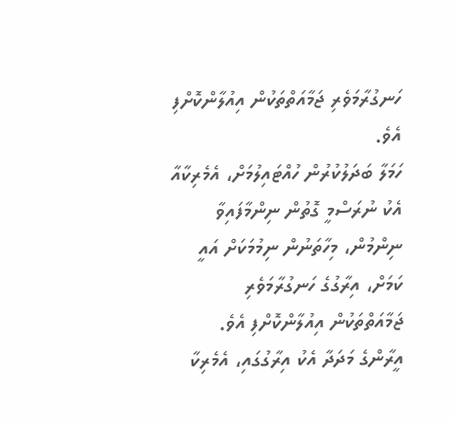ހަނގުރާމަވެރި ޖަމާއަތްތަކުން އިއުލާންކޮށްފި އެވެ.
ހަމަލާ ބަދަލުކުރުން ހުއްޓައިލުމަށް، އެމެރިކާއާ އެކު ނުރަސްމީ ގޮތުން ނިންމާފައިވާ ނިންމުން، މިހާތަނުން ނިމުމަކަށް އައީ ކަމަށް، އިރާގުގެ ހަނގުރާމަވެރި ޖަމާއަތްތަކުން އިއުލާންކޮށްފި އެވެ.
އީރާންގެ މަދަދާ އެކު އިރާގުގައި، އެމެރިކާ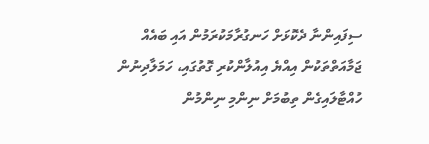ސިފައިންނާ ދެކޮޅަށް ހަނގުރާމަކުރަމުން އައި ބައެއް ޖަމާއަތްތަކުން އިއްޔެ އިއުލާންކުރި ގޮތުގައި، ހަމަލާދިނުން ހުއްޓާލައިގެން ތިބުމަށް ނިންމި ނިންމުން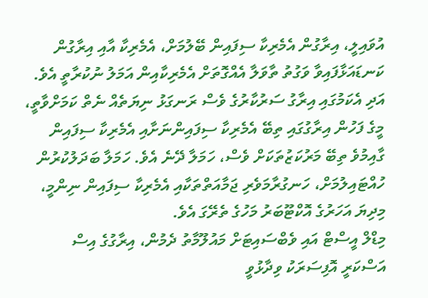އުވައިލީ، އިރާގުން އެމެރިކާ ސިފައިން ބޭލުމަށް، އެމެރިކާ އާއި އިރާގުން ކަނޑައަޅާފައިވާ ވަގުތު ތާވަލާ އެއްގޮތަށް އެމެރިކާއިން އަމަލު ނުކުރާތީ އެވެ.
އަދި އެކަމުގައި އިރާގު ސަރުކާރުގެ ވެސް ރަނގަޅު ނިޔަތެއް ނެތް ކަމަށްވާތީ، މީގެ ފަހުން އިރާގުގައި ތިބޭ އެމެރިކާ ސިފައިންނަށާއި އެމެރިކާ ސިފައިން ގާއިމުވެ ތިބޭ މަރުކަޒުތަކަށް ވެސް، ހަމަލާ ދޭނެ އެވެ. ހަމަލާ ބަދަލުކުރުން ހުއްޓައިލުމަށް، ހަނގުރާމަވެރި ޖަމާއަތްތަކާއި އެމެރިކާ ސިފައިން ނިންމީ، މިދިޔަ އަހަރުގެ އޮކްޓޫބަރު މަހުގެ ތެރޭގަ އެވެ.
މިޑްލް އީސްޓް އައި ވެބްސައިޓަށް މައުލޫމާތު ދެމުން، އިރާގުގެ އިސް އަސްކަރީ އޮފިސަރަކު ވިދާޅުވީ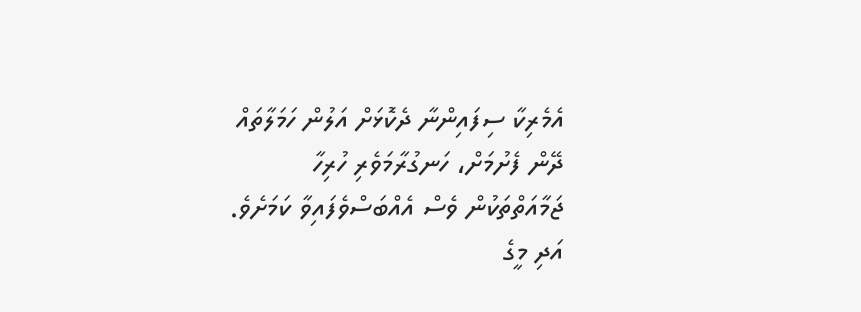އެމެރިކާ ސިފައިންނާ ދެކޮޅަށް އަލުން ހަމަލާތައް ދޭން ފެށުމަށް، ހަނގުރާމަވެރި ހުރިހާ ޖަމާއަތްތަކުން ވެސް އެއްބަސްވެފައިވާ ކަމަށެވެ. އަދި މީގެ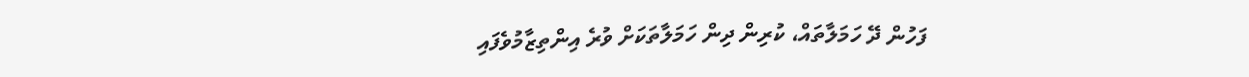ފަހުން ދޭ ހަމަލާތައް، ކުރިން ދިން ހަމަލާތަކަށް ވުރެ އިންތިޒާމުވެފައި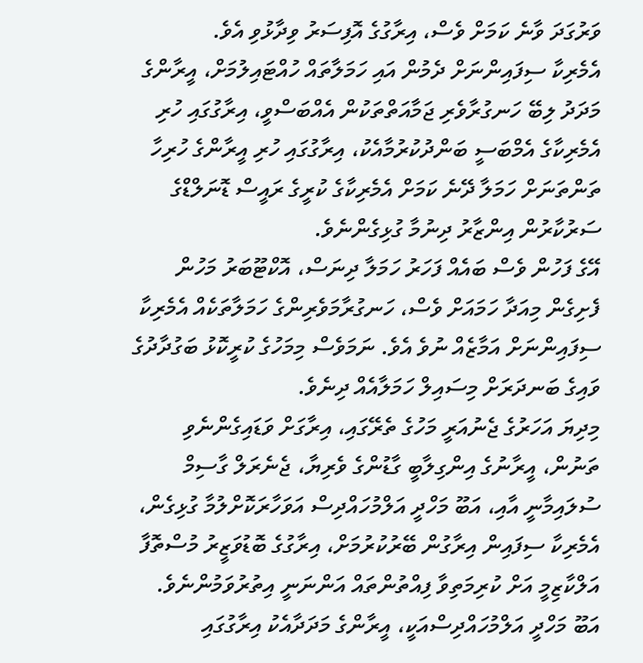ވަރުގަދަ ވާނެ ކަމަށް ވެސް، އިރާގުގެ އޮފިސަރު ވިދާޅުވި އެވެ.
އެމެރިކާ ސިފައިންނަށް ދެމުން އައި ހަމަލާތައް ހުއްޓައިލުމަށް، އީރާންގެ މަދަދު ލިބޭ ހަނގުރާވެރި ޖަމާއަތްތަކުން އެއްބަސްވީ، އިރާގުގައި ހުރި އެމެރިކާގެ އެމްބަސީ ބަންދުކުރުމާއެކު، އިރާގުގައި ހުރި އީރާންގެ ހުރިހާ ތަންތަނަށް ހަމަލާ ދޭނެ ކަމަށް އެމެރިކާގެ ކުރީގެ ރައީސް ޑޮނަލްޑްގެ ސަރުކާރުން އިންޒާރު ދިނުމާ ގުޅިގެންނެވެ.
އޭގެ ފަހުން ވެސް ބައެއް ފަހަރު ހަމަލާ ދިނަސް، އޮކްޓޫބަރު މަހުން ފެށިގެން މިއަދާ ހަމައަށް ވެސް، ހަނގުރާމަވެރިންގެ ހަމަލާތަކެއް އެމެރިކާ ސިފައިންނަށް އަމާޒެއް ނުވެ އެވެ. ނަމަވެސް މިމަހުގެ ކުރީކޮޅު ބަގުދާދުގެ ވައިގެ ބަނދަރަށް މިސައިލް ހަމަލާއެއް ދިނެވެ.
މިދިޔަ އަހަރުގެ ޖެނުއަރީ މަހުގެ ތެރޭގައި، އިރާގަށް ވަޑައިގެންނެވި ތަނުން، އީރާނުގެ އިންގިލާބީ ގާޑުންގެ ވެރިޔާ، ޖެނެރަލް ގާސިމް ސުލައިމާނީ އާއި، އަބޫ މަހްދީ އަލްމުހައްދިސް އަވަހާރަކޮށްލުމާ ގުޅިގެން، އެމެރިކާ ސިފައިން އިރާގުން ބޭރުކުރުމަށް، އިރާގުގެ ބޮޑުވަޒީރު މުސްތޮފާ އަލްކާޒިމީ އަށް ކުރިމަތިވާ ފިއްތުންތައް އަންނަނީ އިތުރުވަމުންނެވެ. އަބޫ މަހްދީ އަލްމުހައްދިސްއަކީ، އީރާންގެ މަދަދާއެކު އިރާގުގައި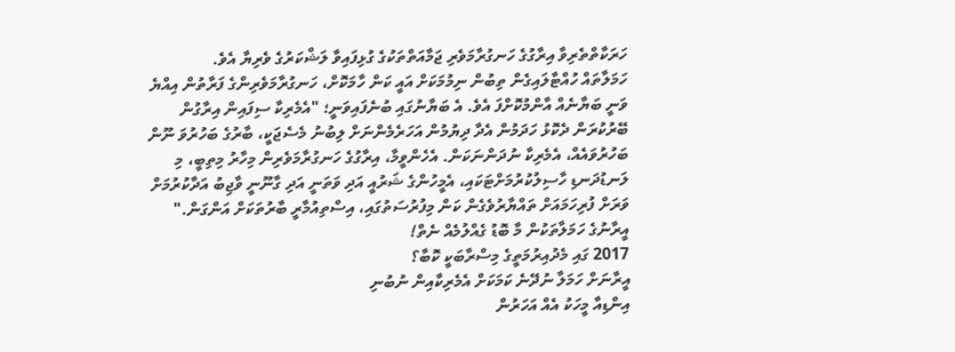ހަރަކާތްތެރިވާ އިރާގުގެ ހަނގުރާމަވެރި ޖަމާއަތްތަކުގެ ގުޅިފައިވާ ލަޝްކަރުގެ ވެރިޔާ އެވެ.
ހަމަލާތައް ހުއްޓާލައިގެން ތިބުން ނިމުމަކަށް އައީ ކަން ހާމަކޮށް، ހަނގުރާމަވެރިންގެ ފަރާތުން އިއްޔެ ވަނީ ބަޔާނެއް އާންމުކޮށްފަ އެވެ. އެ ބަޔާނުގައި ބުނެފައިވަނީ؛ "އެމެރިކާ ސިފައިން އިރާގުން ބޭރުކުރަން ދެކޮޅު ހަދަމުން އެދާ ދިޔުމުން އަހަރެމެންނަށް ލިބުނު މެސެޖަކީ، ބާރުގެ ބަހުރުވަ ނޫން ބަހުރުވައެއް، އެމެރިކާ ނުދަންނަކަން. އެހެންވީމާ، އިރާގުގެ ހަނގުރާމަވެރިން މިހާރު މިތިބީ، މި ލަނޑުދަނޑި ހާސިލުކުރުމަށްޓަކައި، އެމީހުންގެ ޝަރުއީ އަދި ވަތަނީ އަދި ގާނޫނީ ވާޖިބު އަދާކުރުމަށް ވަރަށް ފުރިހަމައަށް ތައްޔާރުވެގެން ކަން މިފުރުސަތުގައި، އިސްތިއުމާރީ ބާރުތަކަށް އަންގަން."
އީރާނުގެ ހަމަލާތަކުން މާ ބޮޑު ގެއްލުމެއް ނެތް!
2017 ގައި މެދުއިރުމަތީގެ މިސްރާބަކީ ކޮބާ؟
އީރާނަށް ހަމަލާ ނުދޭނެ ކަމަކަށް އެމެރިކާއިން ނުބުނި
އިންޑިއާ މީހަކު އެއް އަހަރުން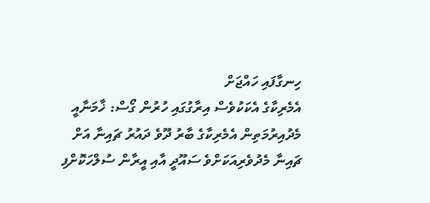ހިނގާފައި ހައްޖަށް
އެމެރިކާގެ އެކަކުވެސް އިރާގުގައި ހުރުން ގޯސް: ޚާމަނާއީ
މެދުއިރުމަތިން އެމެރިކާގެ ބާރު ދޫވެ ދައުރު ޗައިނާ އަށް
ޗައިނާ މެދުވެރިއަކަށްވެ ސައޫދީ އާއި އީރާން ސުލްހަކޮށްފި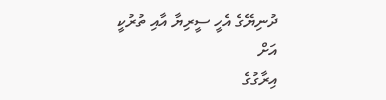ދުނިޔޭގެ އެހީ ސީރިޔާ އާއި ތުރުކީ އަށް
އިރާގުގެ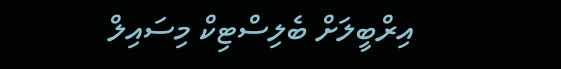އިރްބީލަށް ބެލިސްޓިކް މިސައިލް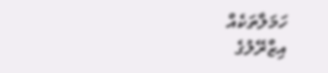ހަމަލާތަކެއް
އިޒްރޭލުގެ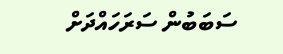ސަބަބުން ސަރަހައްދަށް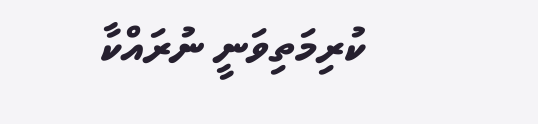ކުރިމަތިވަނީ ނުރައްކާ